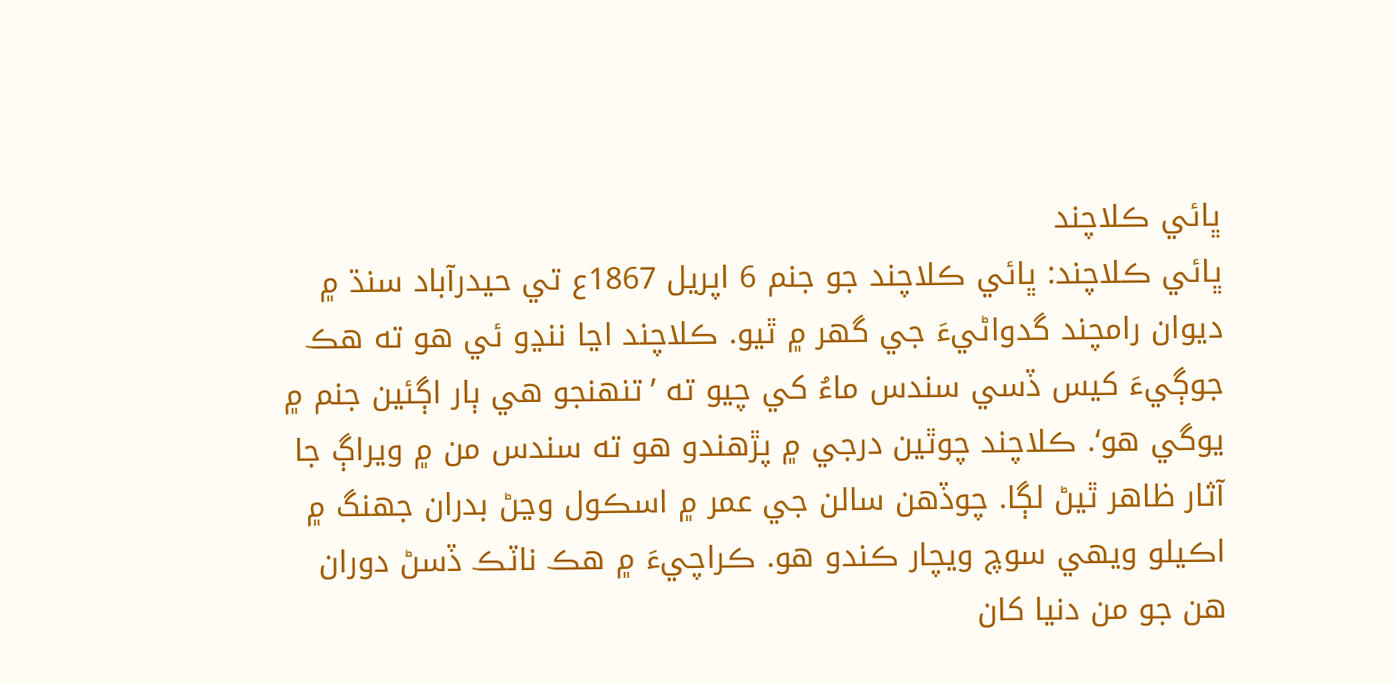ڀائي ڪلاچند
ڀائي ڪلاچند: ڀائي ڪلاچند جو جنم 6 اپريل 1867ع تي حيدرآباد سنڌ ۾ ديوان رامچند گدواڻيءَ جي گهر ۾ ٿيو. ڪلاچند اڃا ننڍو ئي هو ته هڪ جوڳيءَ کيس ڏسي سندس ماءُ کي چيو ته ’تنهنجو هي ٻار اڳئين جنم ۾ يوگي هو‘. ڪلاچند چوٿين درجي ۾ پڙهندو هو ته سندس من ۾ ويراڳ جا آثار ظاهر ٿيڻ لڳا. چوڏهن سالن جي عمر ۾ اسڪول وڃڻ بدران جهنگ ۾ اڪيلو ويهي سوچ ويچار ڪندو هو. ڪراچيءَ ۾ هڪ ناٽڪ ڏسڻ دوران هن جو من دنيا کان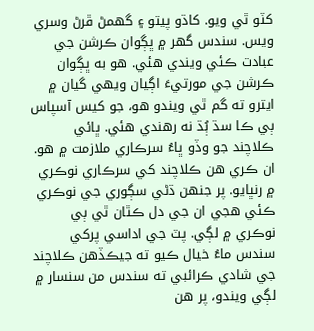کٽو ٿي ويو. کاڌو پيتو ۽ گھمڻ ڦرڻ وسري ويس. سندس گهر ۾ ڀڳوان ڪرشن جي عبادت ڪئي ويندي هئي. هو به ڀڳوان ڪرشن جي مورتيءَ اڳيان ويهي گيان ۾ ايترو ته گم ٿي ويندو هو، جو کيس آسپاس ٻي ڪا سڌ ٻُڌ نه رهندي هئي. ڀائي ڪلاچند جو وڏو ڀاءُ سرڪاري ملازمت ۾ هو. ان ڪري هن ڪلاچند کي سرڪاري نوڪري ۾ رنڀايو. پر جنهن ڌڻي سڳوري جي نوڪري ڪئي هجي ان جي دل ڪٿان ٿي ٻي نوڪري ۾ لڳي. پٽ جي اداسي پرکي سندس ماءُ خيال ڪيو ته جيڪڏهن ڪلاچند جي شادي ڪرائبي ته سندس من سنسار ۾ لڳي ويندو، پر هن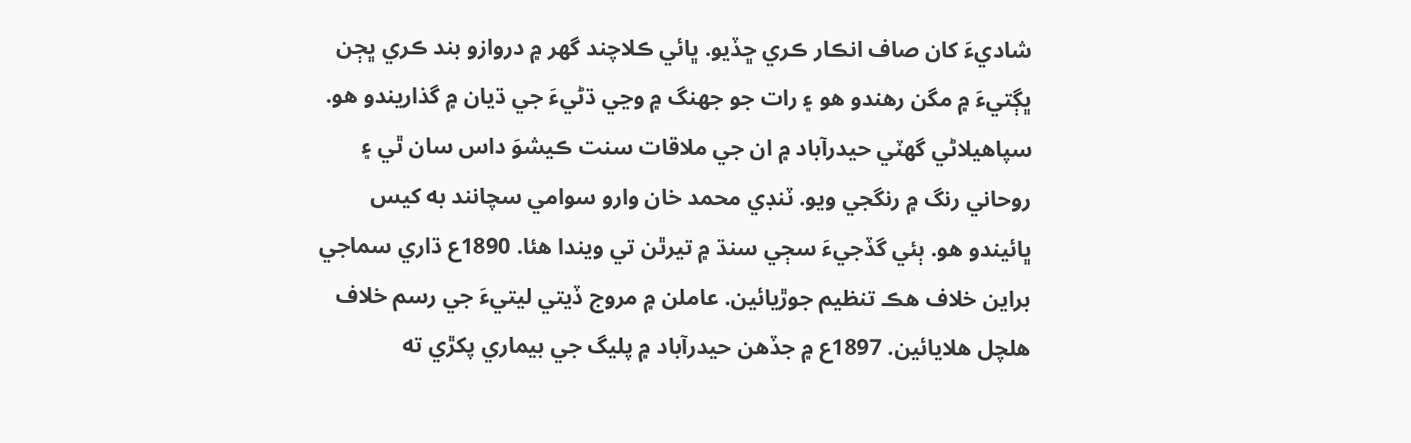شاديءَ کان صاف انڪار ڪري ڇڏيو. ڀائي ڪلاچند گھر ۾ دروازو بند ڪري ڀڄن ڀڳتيءَ ۾ مگن رهندو هو ۽ رات جو جھنگ ۾ وڃي ڌڻيءَ جي ڌيان ۾ گذاريندو هو. سپاهيلاڻي گھٽي حيدرآباد ۾ ان جي ملاقات سنت ڪيشوَ داس سان ٿي ۽ روحاني رنگ ۾ رنگجي ويو. ٽنڊي محمد خان وارو سوامي سچانند به کيس ڀائيندو هو. ٻئي گڏجيءَ سڄي سنڌ ۾ تيرٿن تي ويندا هئا. 1890ع ڌاري سماجي براين خلاف هڪ تنظيم جوڙيائين. عاملن ۾ مروج ڏيتي ليتيءَ جي رسم خلاف هلچل هلايائين. 1897ع ۾ جڏهن حيدرآباد ۾ پليگ جي بيماري پکڙي ته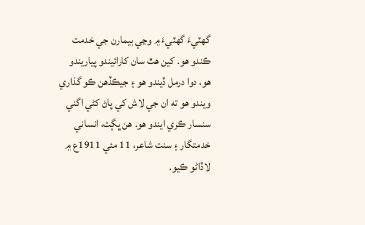گھٽيءَ گھٽيءَ ۾ وڃي بيمارن جي خدمت ڪندو هو. کين هٿ سان کارائيندو پياريندو هو، دوا درمل ڏيندو هو ۽ جيڪڏهن ڪو گذاري ويندو هو ته ان جي لاش کي پاڻ کڻي اگني سنسار ڪري ايندو هو. هن ڀڳت، انساني خدمتگار ۽ سنت شاعر، 11 مئي 1911ع ۾ لاڏاڻو ڪيو.